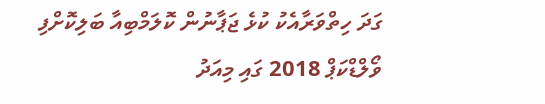ގަދަ ހިތްވަރާއެކު ކުޅެ ޖަޕާނުން ކޮލަމްބިއާ ބަލިކޮށްފި
ވޯލްޑްކަޕް 2018 ގައި މިއަދު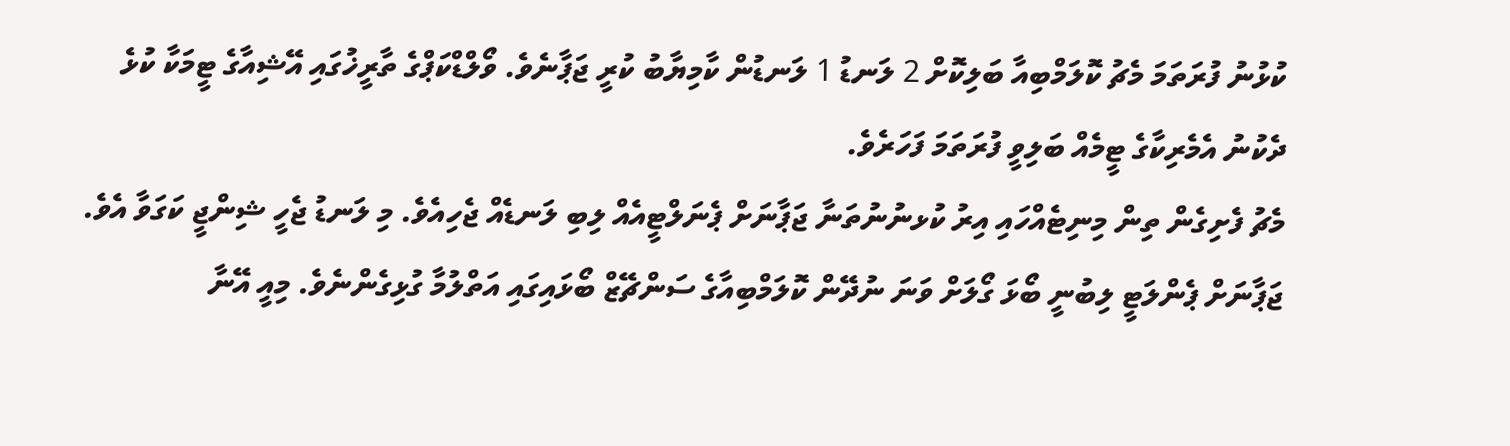ކުޅުނު ފުރަތަމަ މެޗު ކޮލަމްބިއާ ބަލިކޮށް 2 ލަނޑު 1 ލަނޑުން ކާމިޔާބު ކުރީ ޖަޕާނެވެ. ވޯލްޑްކަޕްގެ ތާރީޚުގައި އޭޝިއާގެ ޓީމަކާ ކުޅެ ދެކުނު އެމެރިކާގެ ޓީމެއް ބަލިވީ ފުރަތަމަ ފަހަރެވެ.
މެޗު ފެށިގެން ތިން މިނިޓެއްހައި އިރު ކުޅނުނުތަނާ ޖަޕާނަށް ޕެނަލްޓީއެއް ލިބި ލަނޑެއް ޖެހިއެވެ. މި ލަނޑު ޖެހީ ޝިންޖީ ކަގަވާ އެވެ. ޖަޕާނަށް ޕެންލަޓީ ލިބުނީ ބޯޅަ ގޯލަށް ވަނަ ނުދޭން ކޮލަމްބިއާގެ ސަންޗޭޒް ބޯޅައިގައި އަތްލުމާ ގުޅިގެންނެވެ. މިއީ އޭނާ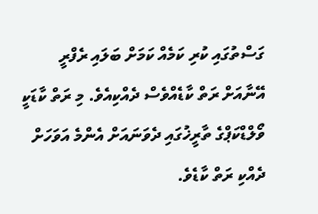ގަސްތުގައި ކުރި ކަމެއް ކަމަށް ބަލައި ރެފްރީ އޭނާއަށް ރަތް ކާޑެއްވެސް ދެއްކިއެވެ. މި ރަތް ކާޑަކީ ވޯލްޑްކަޕްގެ ތާރީޚުގައި ދެވަނައަށް އެންމެ އަވަހަށް ދެއްކި ރަތް ކާޑެވެ.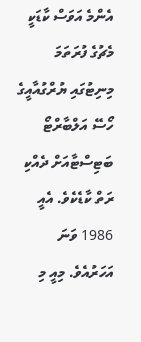އެންމެ އަވަސް ކާޑަކީ މެޗުގެ ފުރަތަމަ މިނިޓުގައި ޔުރްގުއާއީގެ ހޯސޭ އަލްބާރްޓޯ ބަޓިސްޓާއަށް ދެއްކި ރަތް ކާޑެކެވެ. އެއީ 1986 ވަނަ އަހަރުއެވެ. މިއީ މި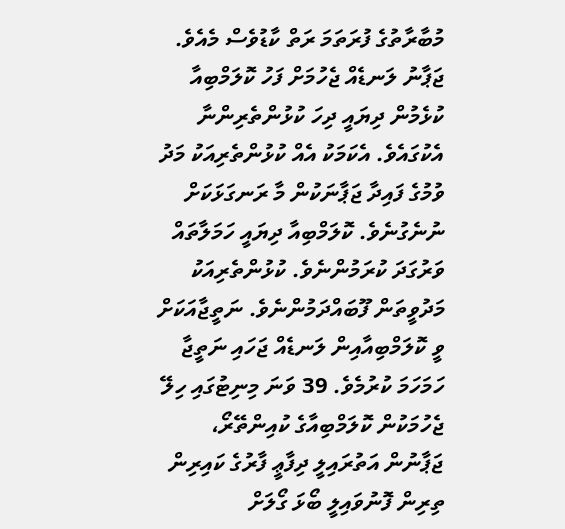މުބާރާތުގެ ފުރަތަމަ ރަތް ކާޑުވެސް މެއެވެ.
ޖަޕާނު ލަނޑެއް ޖެހުމަށް ފަހު ކޮލަމްބިއާ ކުޅެމުން ދިޔައީ ދިހަ ކުޅުންތެރިންނާ އެކުގައެވެ. އެކަމަކު އެއް ކުޅުންތެރިއަކު މަދު ވުމުގެ ފައިދާ ޖަޕާނަކުން މާ ރަނގަޅަކަށް ނުނެގުނެވެ. ކޮލަމްބިއާ ދިޔައީ ހަމަލާތައް ވަރުގަދަ ކުރަމުންނެވެ. ކުޅުންތެރިއަކު މަދުވީތަން ފޫބައްދަމުންނެވެ. ނަތީޖާއަކަށް ވީ ކޮލަމްބިއާއިން ލަނޑެއް ޖަހައި ނަތީޖާ ހަމަހަމަ ކުރުމެވެ. 39 ވަނަ މިނިޓުގައި ހިލޭ ޖެހުމަކުން ކޮލަމްބިއާގެ ކުއިންތޭރޯ، ޖަޕާނުން އަތުރައިލީ ދިފާޢީ ފާރުގެ ކައިރިން ތިރިން ފޮނުވައިލީ ބޯޅަ ގޯލަށް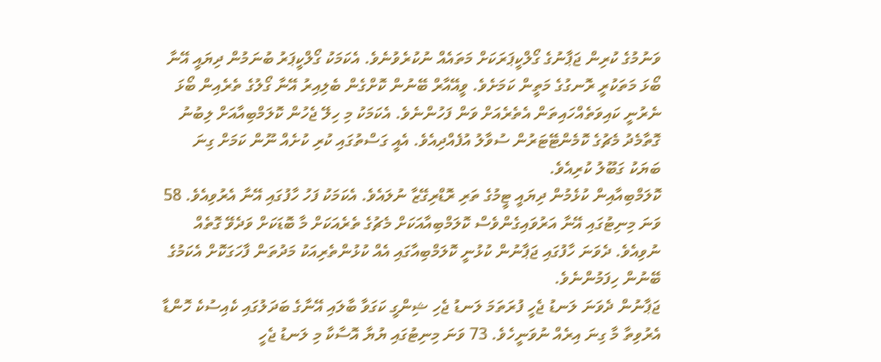ވަނުމުގެ ކުރިން ޖަޕާނުގެ ގޯލްކީޕަރަކަށް މަތައެއް ނުކުރެވުނެވެ. އެކަމަކު ގޯލްކީޕަރު ބުނަމުން ދިޔައީ އޭނާ ބޯޅަ މަތަކުރީ ރޮނގުގެ މަތީން ކަމަށެވެ. ވީއޭއާރް ބޭނުން ކޮށްގެން ބެލިއިރު އޭނާ ގޯލުގެ ތެރެއިން ބޯޅަ ނެރުނީ ކައިވަތެއްހައިތަން އެތެރެއަށް ވަން ފަހުންނެވެ. އެކަމަކު މި ހިލޭ ޖެހުން ކޮލަމްބިއާއަށް ލިބުނު ގޮތާމެދު މެޗުގެ ކޮމެންޓޭޓަރުން ސުވާލު އުފެއްދިއެވެ. އެއީ ގަސްތުގައި ކުރި ކުށެއް ނޫން ކަމަށް ގިނަ ބަޔަކު ގަބޫލު ކުރިއެވެ.
ކޮލަމްބިއާއިން ކުޅެމުން ދިޔައީ ޓީމުގެ ތަރި ރޮޑްރިގޭޒާ ނުލައެވެ. އެކަމަކު ފަހު ހާފުގައި އޭނާ އެރުވިއެވެ. 58 ވަނަ މިނިޓުގައި އޭނާ އަރުވައިގެންވެސް ކޮލަމްބިއާއަކަށް މެޗުގެ ތެރެއަކަށް މާ ބޮޑަކަށް ވަދެވޭ ގޮތެއް ނުވިއެވެ. ދެވަނަ ހާފުގައި ޖަޕާނުން ކުޅުނީ ކޮލަމްބިއާގައި އެއް ކުޅުންތެރިއަކު މަދުތަން ފާހަގަކޮށް އެކަމުގެ ބޭނުން ހިފަމުންނެވެ.
ޖަޕާނުން ދެވަނަ ލަނޑު ޖެހީ ފުރަތަމަ ލަނޑު ޖެހި ޝިންގީ ކަގަވާ ބާލައި އޭނާގެ ބަދަލުގައި ކެއިސުކެ ހޮންޑާ އެރުވިތާ މާ ގިނަ އިރެއް ނުވަނީހެވެ. 73 ވަނަ މިނިޓުގައި ޔުޔާ އޮސާކާ މި ލަނޑު ޖެހީ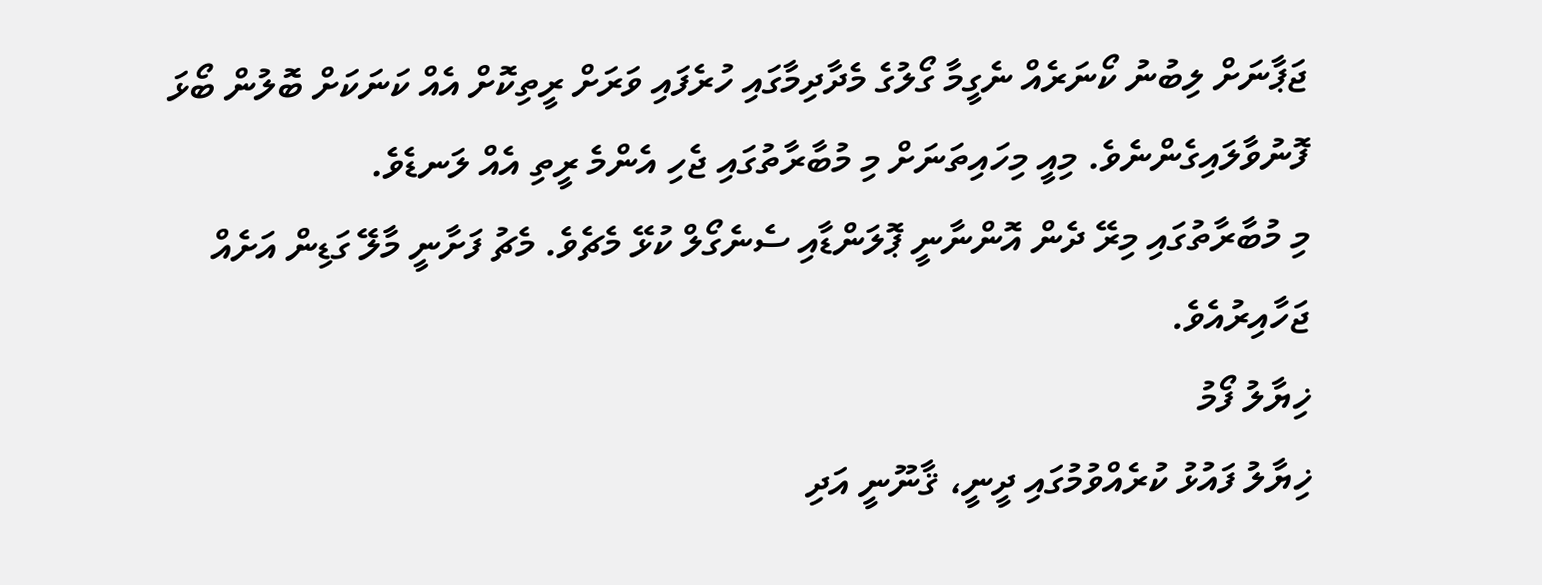ޖަޕާނަށް ލިބުނު ކޯނަރެއް ނެގީމާ ގޯލުގެ މެދާދިމާގައި ހުރެފައި ވަރަށް ރީތިކޮށް އެއް ކަނަކަށް ބޮލުން ބޯޅަ ފޮނުވާލައިގެންނެވެ. މިއީ މިހައިތަނަށް މި މުބާރާތުގައި ޖެހި އެންމެ ރީތި އެއް ލަނޑެވެ.
މި މުބާރާތުގައި މިރޭ ދެން އޮންނާނީ ޕޮލަންޑާއި ސެނެގޯލް ކުޅޭ މެޗެވެ. މެޗު ފަށާނީ މާލޭ ގަޑިން އަށެއް ޖަހާއިރުއެވެ.
ޚިޔާލު ފޯމު
ޚިޔާލު ފައުޅު ކުރެއްވުމުގައި ދީނީ، ޤާނޫނީ އަދި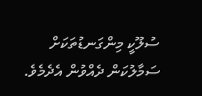ސުލޫކީ މިންގަނޑުތަކަށް ސަމާލުކަން ދެއްވުން އެދެމެވެ.